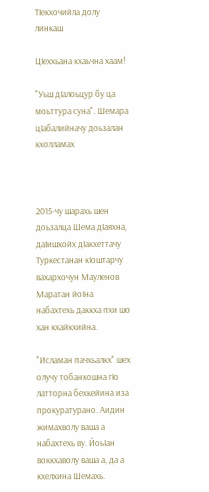ТIекхочийла долу линкаш

ЦIеххьана кхаьчна хаам!

"Уьш дIалоьцур бу ца моьттура суна". Шемара цIабалийначу доьзалан кхолламах



2015-чу шарахь шен доьзалца Шема дIаяхна, даIишхойх дIакхеттачу Туркестанан кIоштарчу вахархочун Мауленов Маратан йоIна набахтехь даккха пхи шо хан кхайкхийна.

"Исламан пачхьалкх" шех олучу тобанхошна гIо латторна бехкейина иза прокуратурано. Аидин жимахволу ваша а набахтехь ву. ЙоьIан воккхаволу ваша а, да а кхелхина Шемахь.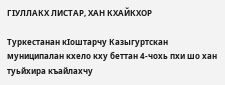ГIУЛЛАКХ ЛИСТАР, ХАН КХАЙКХОР

Туркестанан кIоштарчу Казыгуртскан муниципалан кхело кху беттан 4-чохь пхи шо хан туьйхира къайлахчу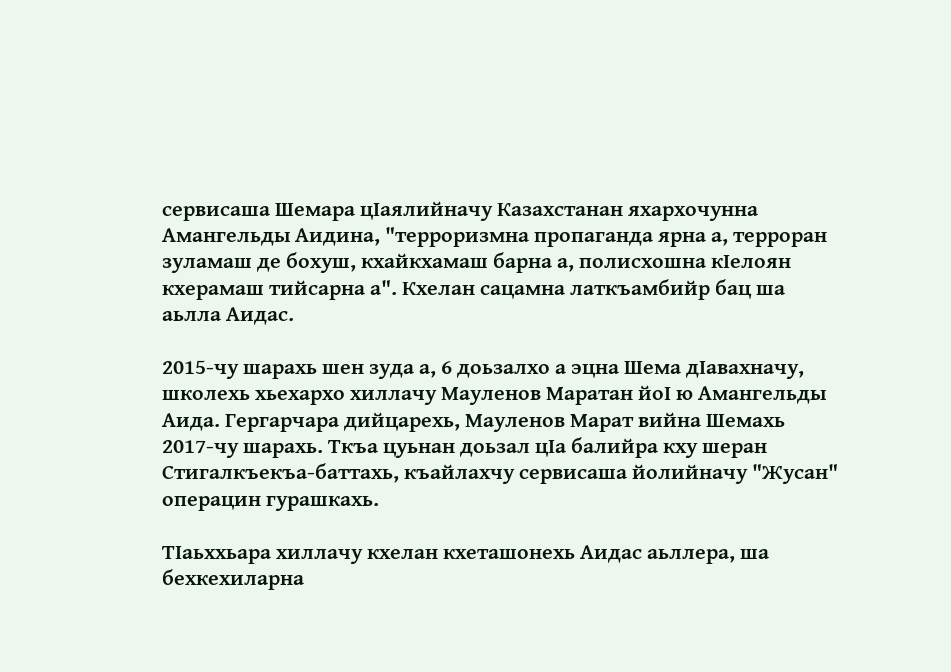сервисаша Шемара цIаялийначу Казахстанан яхархочунна Амангельды Аидина, "терроризмна пропаганда ярна а, терроран зуламаш де бохуш, кхайкхамаш барна а, полисхошна кIелоян кхерамаш тийсарна а". Кхелан сацамна латкъамбийр бац ша аьлла Аидас.

2015-чу шарахь шен зуда а, 6 доьзалхо а эцна Шема дIавахначу, школехь хьехархо хиллачу Мауленов Маратан йоI ю Амангельды Аида. Гергарчара дийцарехь, Мауленов Марат вийна Шемахь 2017-чу шарахь. Ткъа цуьнан доьзал цIа балийра кху шеран Стигалкъекъа-баттахь, къайлахчу сервисаша йолийначу "Жусан" операцин гурашкахь.

ТIаьххьара хиллачу кхелан кхеташонехь Аидас аьллера, ша бехкехиларна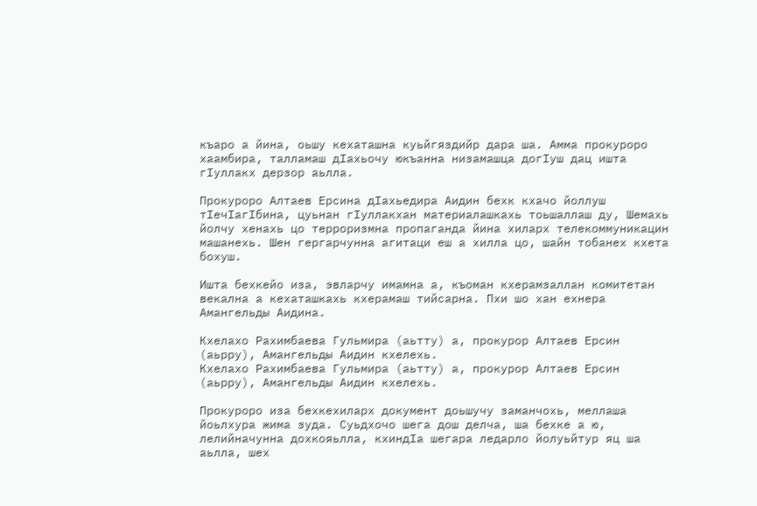къаро а йина, оьшу кехаташна куьйгяздийр дара ша. Амма прокуроро хаамбира, талламаш дIахьочу юкъанна низамашца догIуш дац ишта гIуллакх дерзор аьлла.

Прокуроро Алтаев Ерсина дIахьедира Аидин бехк кхачо йоллуш тIечIагIбина, цуьнан гIуллакхан материалашкахь тоьшаллаш ду, Шемахь йолчу хенахь цо терроризмна пропаганда йина хиларх телекоммуникацин машанехь. Шен гергарчунна агитаци еш а хилла цо, шайн тобанех кхета бохуш.

Ишта бехкейо иза, эвларчу имамна а, къоман кхерамзаллан комитетан векална а кехаташкахь кхерамаш тийсарна. Пхи шо хан ехнера Амангельды Аидина.

Кхелахо Рахимбаева Гульмира (аьтту) а, прокурор Алтаев Ерсин (аьрру), Амангельды Аидин кхелехь.
Кхелахо Рахимбаева Гульмира (аьтту) а, прокурор Алтаев Ерсин (аьрру), Амангельды Аидин кхелехь.

Прокуроро иза бехкехиларх документ доьшучу заманчохь, меллаша йоьлхура жима зуда. Суьдхочо шега дош делча, ша бехке а ю, лелийначунна дохкояьлла, кхиндIа шегара ледарло йолуьйтур яц ша аьлла, шех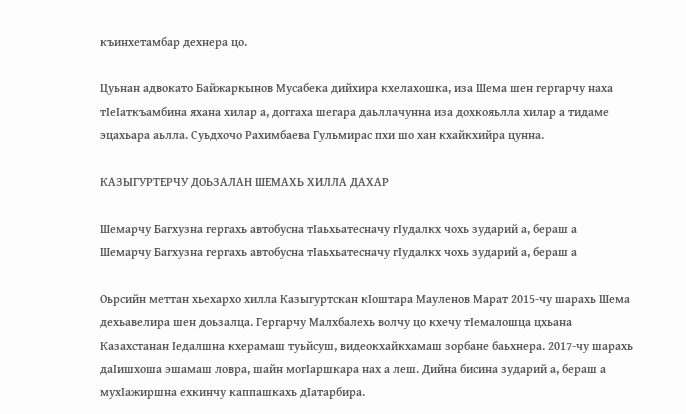къинхетамбар дехнера цо.

Цуьнан адвокато Байжаркынов Мусабека дийхира кхелахошка, иза Шема шен гергарчу наха тIеIаткъамбина яхана хилар а, доггаха шегара даьллачунна иза дохкояьлла хилар а тидаме эцахьара аьлла. Суьдхочо Рахимбаева Гульмирас пхи шо хан кхайкхийра цунна.

КАЗЫГУРТЕРЧУ ДОЬЗАЛАН ШЕМАХЬ ХИЛЛА ДАХАР

Шемарчу Багхузна гергахь автобусна тIаьхьатесначу гIудалкх чохь зударий а, бераш а
Шемарчу Багхузна гергахь автобусна тIаьхьатесначу гIудалкх чохь зударий а, бераш а

Оьрсийн меттан хьехархо хилла Казыгуртскан кIоштара Мауленов Марат 2015-чу шарахь Шема дехьавелира шен доьзалца. Гергарчу Малхбалехь волчу цо кхечу тIемалошца цхьана Казахстанан Iедалшна кхерамаш туьйсуш, видеокхайкхамаш зорбане баьхнера. 2017-чу шарахь даIишхоша эшамаш ловра, шайн могIаршкара нах а леш. Дийна бисина зударий а, бераш а мухIажиршна ехкинчу каппашкахь дIатарбира.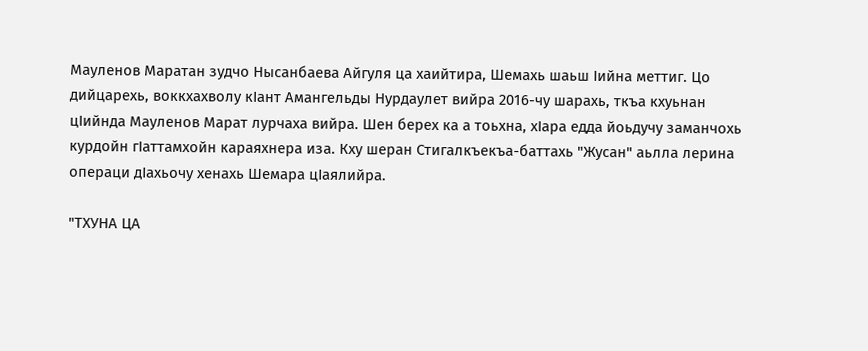Мауленов Маратан зудчо Нысанбаева Айгуля ца хаийтира, Шемахь шаьш Iийна меттиг. Цо дийцарехь, воккхахволу кIант Амангельды Нурдаулет вийра 2016-чу шарахь, ткъа кхуьнан цIийнда Мауленов Марат лурчаха вийра. Шен берех ка а тоьхна, хIара едда йоьдучу заманчохь курдойн гIаттамхойн караяхнера иза. Кху шеран Стигалкъекъа-баттахь "Жусан" аьлла лерина операци дIахьочу хенахь Шемара цIаялийра.

"ТХУНА ЦА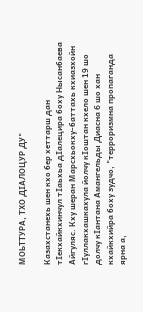МОЬТТУРА, ТХО ДIАЛОЦУР ДУ"

Казахстанехь шен кхо бер хеттарш дан тIекхайкхинчул тIаьхьа дIалецира боху Нысанбаева Айгуляс. Кху шеран Марсхьокху-баттахь кхиазхойн гIуллакхашкахула йолчу кIоштан кхело шен 19 шо долчу кIантана Амангельды Диасна 6 шо хан кхайкхийра боху зудчо, "терроризмна пропаганда ярна а,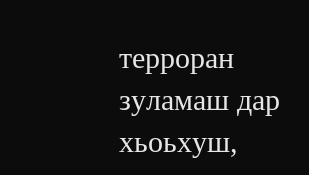терроран зуламаш дар хьоьхуш,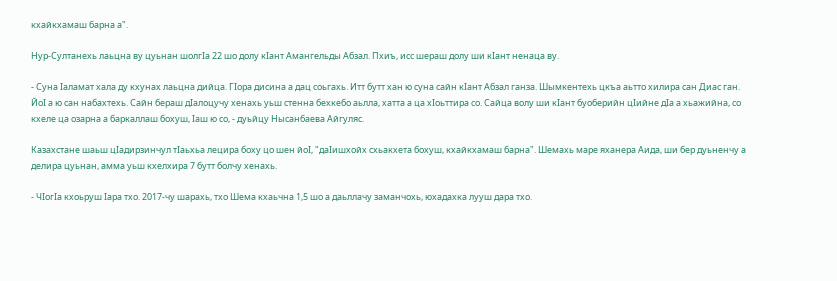кхайкхамаш барна а".

Нур-Султанехь лаьцна ву цуьнан шолгIа 22 шо долу кIант Амангельды Абзал. Пхиъ, исс шераш долу ши кIант ненаца ву.

- Суна Iаламат хала ду кхунах лаьцна дийца. ГIора дисина а дац соьгахь. Итт бутт хан ю суна сайн кIант Абзал ганза. Шымкентехь цкъа аьтто хилира сан Диас ган. ЙоI а ю сан набахтехь. Сайн бераш дIалоцучу хенахь уьш стенна бехкебо аьлла, хатта а ца хIоьттира со. Сайца волу ши кIант буоберийн цIийне дIа а хьажийна, со кхеле ца озарна а баркаллаш бохуш, Iаш ю со, - дуьйцу Нысанбаева Айгуляс.

Казахстане шаьш цIадирзинчул тIаьхьа лецира боху цо шен йоI, "даIишхойх схьакхета бохуш, кхайкхамаш барна". Шемахь маре яханера Аида, ши бер дуьненчу а делира цуьнан, амма уьш кхелхира 7 бутт болчу хенахь.

- ЧIогIа кхоьруш Iара тхо. 2017-чу шарахь, тхо Шема кхаьчна 1,5 шо а даьллачу заманчохь, юхадахка лууш дара тхо.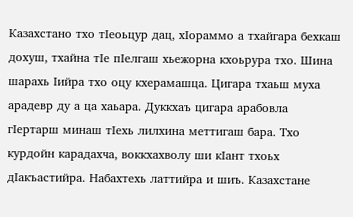Казахстано тхо тIеоьцур дац, хIораммо а тхайгара бехкаш дохуш, тхайна тIе пIелгаш хьежорна кхоьрура тхо. Шина шарахь Iийра тхо оцу кхерамашца. Цигара тхаьш муха арадевр ду а ца хаьара. Дуккхаъ цигара арабовла гIертарш минаш тIехь лилхина меттигаш бара. Тхо курдойн карадахча, воккхахволу ши кIант тхоьх дIакъастийра. Набахтехь латтийра и шиъ. Казахстане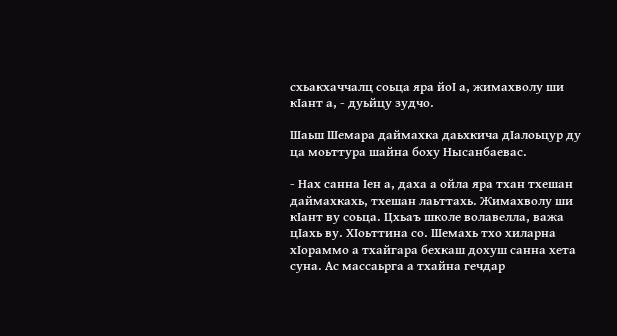схьакхаччалц соьца яра йоI а, жимахволу ши кIант а, - дуьйцу зудчо.

Шаьш Шемара даймахка даьхкича дIалоьцур ду ца моьттура шайна боху Нысанбаевас.

- Нах санна Iен а, даха а ойла яра тхан тхешан даймахкахь, тхешан лаьттахь. Жимахволу ши кIант ву соьца. Цхьаъ школе волавелла, важа цIахь ву. ХIоьттина со. Шемахь тхо хиларна хIораммо а тхайгара бехкаш дохуш санна хета суна. Ас массаьрга а тхайна гечдар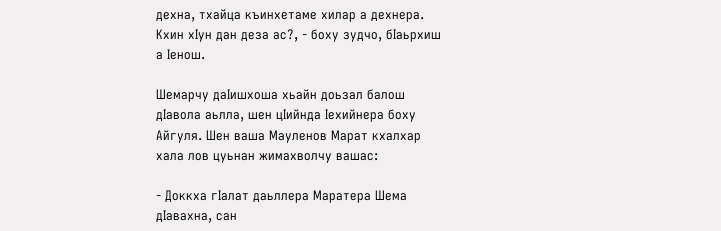дехна, тхайца къинхетаме хилар а дехнера. Кхин хIун дан деза ас?, - боху зудчо, бIаьрхиш а Iенош.

Шемарчу даIишхоша хьайн доьзал балош дIавола аьлла, шен цIийнда Iехийнера боху Айгуля. Шен ваша Мауленов Марат кхалхар хала лов цуьнан жимахволчу вашас:

- Доккха гIалат даьллера Маратера Шема дIавахна, сан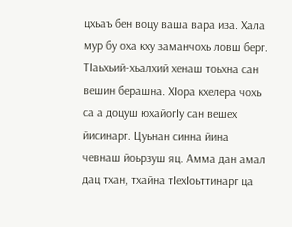цхьаъ бен воцу ваша вара иза. Хала мур бу оха кху заманчохь ловш берг. ТIаьхьий-хьалхий хенаш тоьхна сан вешин берашна. ХIора кхелера чохь са а доцуш юхайогIу сан вешех йисинарг. Цуьнан синна йина чевнаш йоьрзуш яц. Амма дан амал дац тхан, тхайна тIехIоьттинарг ца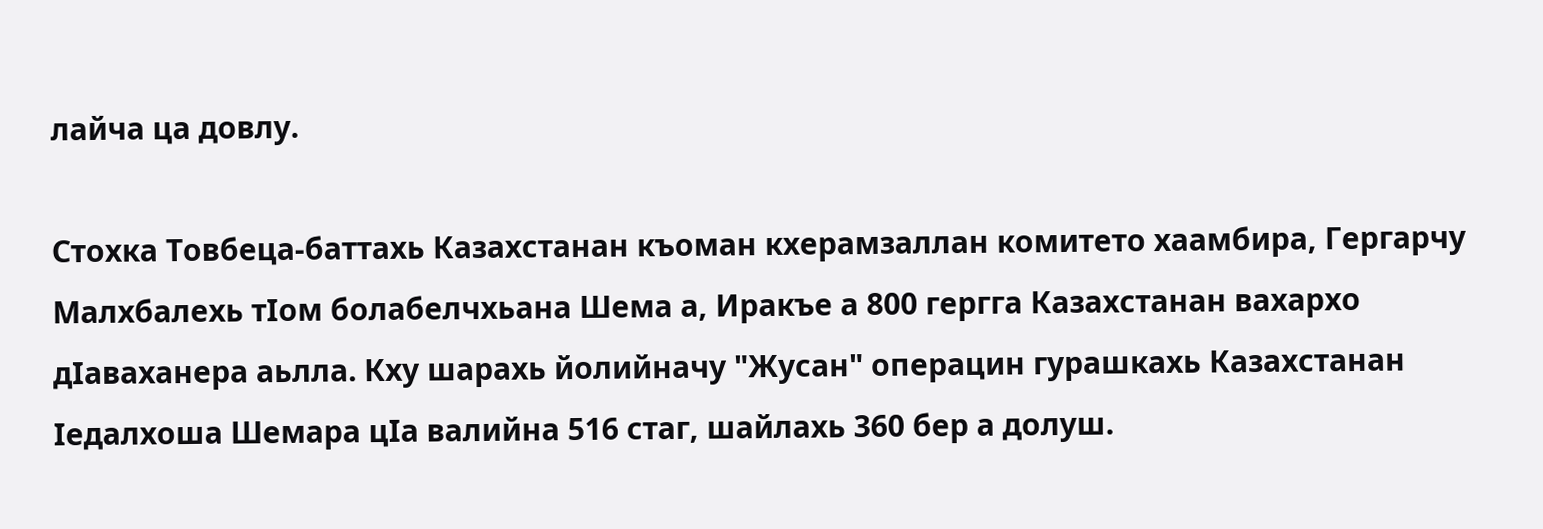лайча ца довлу.

Стохка Товбеца-баттахь Казахстанан къоман кхерамзаллан комитето хаамбира, Гергарчу Малхбалехь тIом болабелчхьана Шема а, Иракъе а 800 гергга Казахстанан вахархо дIаваханера аьлла. Кху шарахь йолийначу "Жусан" операцин гурашкахь Казахстанан Iедалхоша Шемара цIа валийна 516 стаг, шайлахь 360 бер а долуш.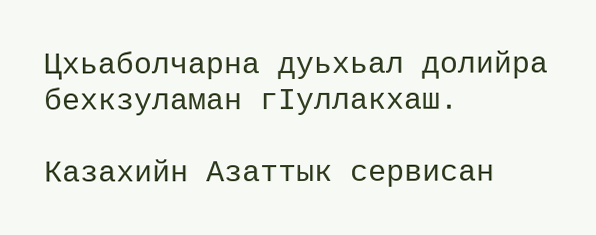Цхьаболчарна дуьхьал долийра бехкзуламан гIуллакхаш.

Казахийн Азаттык сервисан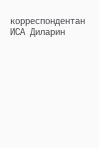корреспондентан ИСА Диларин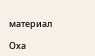материал

Оха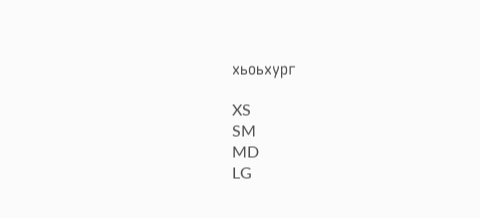хьоьхург

XS
SM
MD
LG